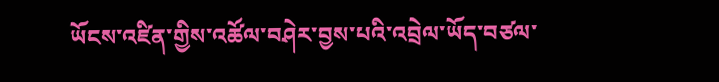ཡོངས་འཛིན་གྱིས་འཚོལ་བཤེར་བྱས་པའི་འབྲེལ་ཡོད་བཙལ་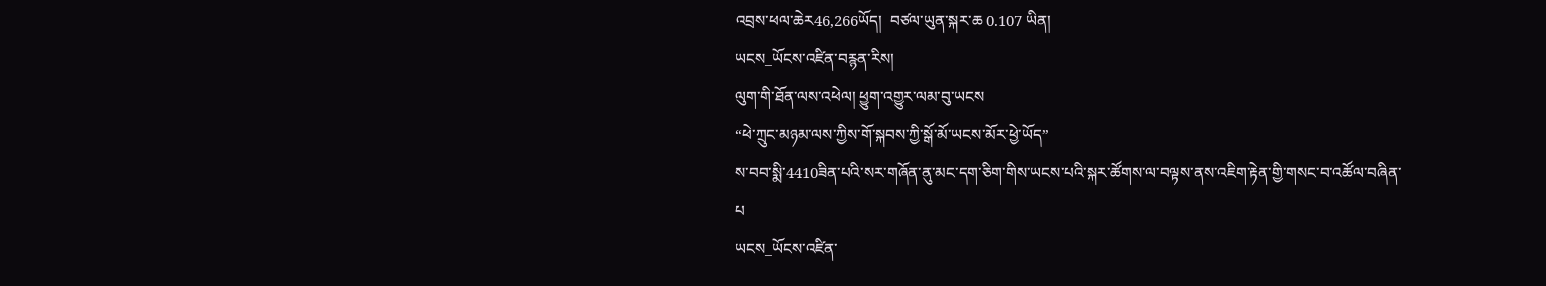འབྲས་ཕལ་ཆེར46,266ཡོད།  བཙལ་ཡུན་སྐར་ཆ 0.107 ཡིན།
ཡངས_ཡོངས་འཛིན་བརྙན་རིས།
ལུག་གི་ཐོན་ལས་འཕེལ། ཕྱུག་འགྱུར་ལམ་བུ་ཡངས
“ཕེ་ཀྲུང་མཉམ་ལས་ཀྱིས་གོ་སྐབས་ཀྱི་སྒོ་མོ་ཡངས་མོར་ཕྱེ་ཡོད”
ས་བབ་སྨི་4410ཟིན་པའི་སར་གཞོན་ནུ་མང་དག་ཅིག་གིས་ཡངས་པའི་སྐར་ཚོགས་ལ་བལྟས་ནས་འཇིག་རྟེན་གྱི་གསང་བ་འཚོལ་བཞིན་པ
ཡངས_ཡོངས་འཛིན་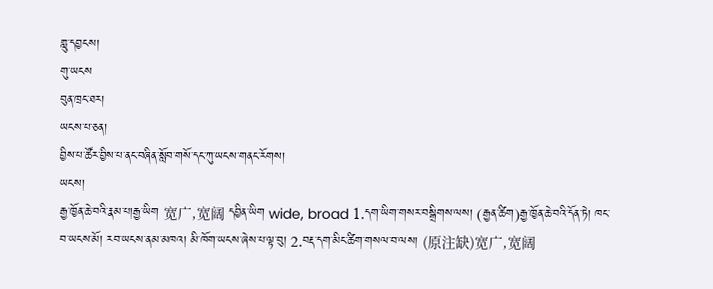གླུ་དབྱངས།
གུ་ཡངས
བུན་ཁྲང་ཐར།
ཡངས་པ་ཅན།
བྱིས་པ་ཚོར་བྱིས་པ་ནང་བཞིན་སློབ་གསོ་དང་ཀུ་ཡངས་གནང་རོགས།
ཡངས།
རྒྱ་ཁྱོན་ཆེ་བའི་རྣམ་པ།རྒྱ་ཡིག 宽广,宽阔 དབྱིན་ཡིག wide, broad 1.དག་ཡིག་གསར་བསྒྲིགས་ལས། (རྒྱན་ཚིག)རྒྱ་ཁྱོན་ཆེ་བའི་དོན་ཏེ། ཁང་བ་ཡངས་མོ། རབ་ཡངས་ནམ་མཁའ། མི་ཁོག་ཡངས་ཞེས་པ་ལྟ་བུ། 2.བརྡ་དག་མིང་ཚིག་གསལ་བ་ལས། (原注缺)宽广,宽阔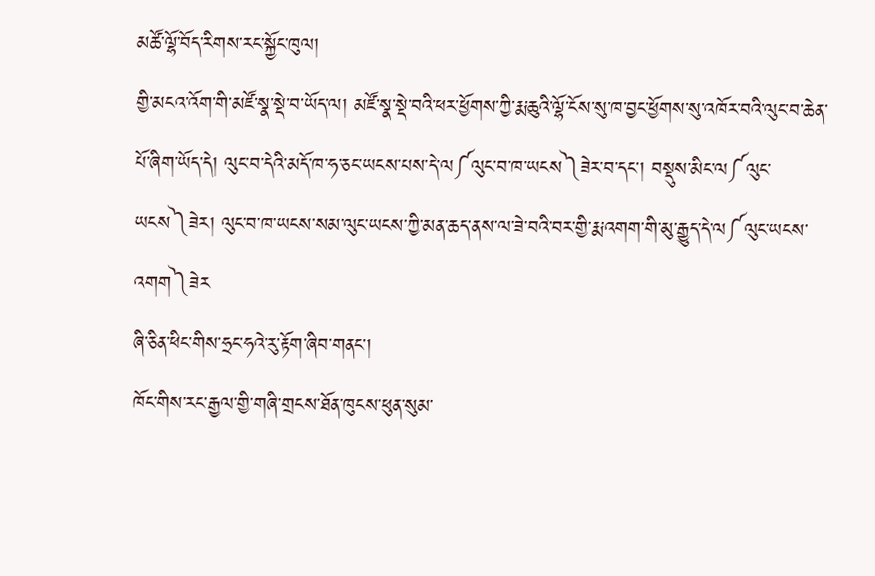མཚོ་ལྷོ་བོད་རིགས་རང་སྐྱོང་ཁུལ།
གྱི་མངའ་འོག་གི་མཛོ་སྣ་སྡེ་བ་ཡོད་ལ། མཛོ་སྣ་སྡེ་བའི་ཕར་ཕྱོགས་ཀྱི་རྨ་ཆུའི་ལྷོ་ངོས་སུ་ཁ་བྱང་ཕྱོགས་སུ་འཁོར་བའི་ལུང་བ་ཆེན་པོ་ཞིག་ཡོད་དེ། ལུང་བ་དེའི་མདོ་ཁ་ཧ་ཅང་ཡངས་པས་དེ་ལ༼ལུང་བ་ཁ་ཡངས༽ཟེར་བ་དང་། བསྡུས་མིང་ལ༼ལུང་ཡངས༽ཟེར། ལུང་བ་ཁ་ཡངས་སམ་ལུང་ཡངས་ཀྱི་མན་ཆད་ནས་ལ་ཟེ་བའི་བར་གྱི་རྨ་འགག་གི་མུ་རྒྱུད་དེ་ལ༼ལུང་ཡངས་འགག༽ཟེར
ཞི་ཅིན་ཕིང་གིས་ཧྲང་ཧའེ་རུ་རྟོག་ཞིབ་གནང་།
ཁོང་གིས་རང་རྒྱལ་གྱི་གཞི་གྲངས་ཐོན་ཁུངས་ཕུན་སུམ་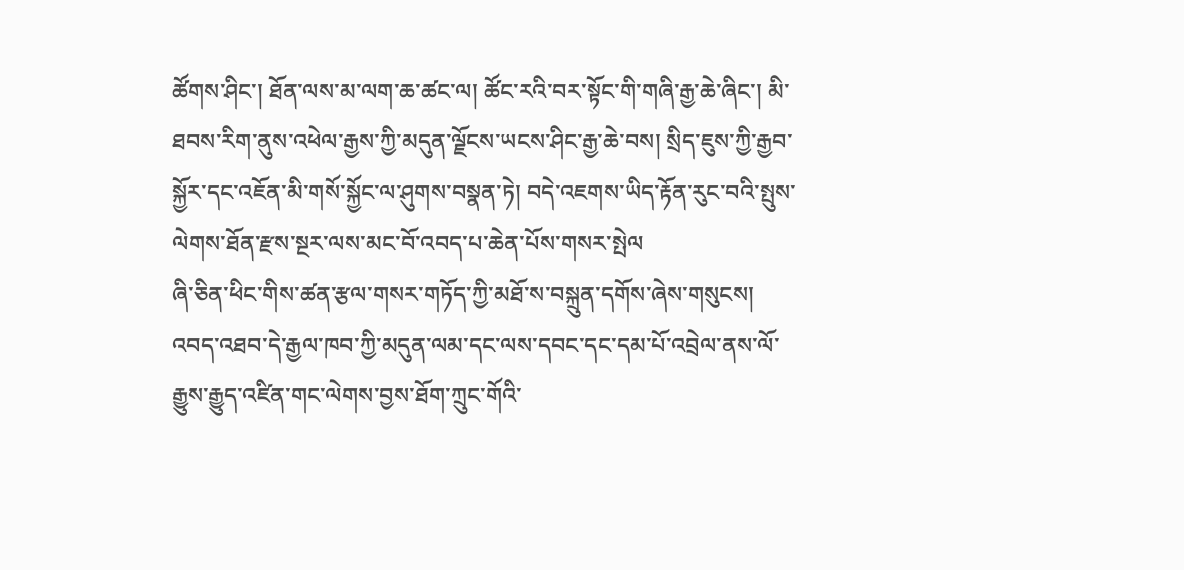ཚོགས་ཤིང་། ཐོན་ལས་མ་ལག་ཆ་ཚང་ལ། ཚོང་རའི་བར་སྟོང་གི་གཞི་རྒྱ་ཆེ་ཞིང་། མི་ཐབས་རིག་ནུས་འཕེལ་རྒྱས་ཀྱི་མདུན་ལྗོངས་ཡངས་ཤིང་རྒྱ་ཆེ་བས། སྲིད་ཇུས་ཀྱི་རྒྱབ་སྐྱོར་དང་འཇོན་མི་གསོ་སྐྱོང་ལ་ཤུགས་བསྣན་ཏེ། བདེ་འཇགས་ཡིད་རྟོན་རུང་བའི་སྤུས་ལེགས་ཐོན་རྫས་སྔར་ལས་མང་བོ་འབད་པ་ཆེན་པོས་གསར་སྤེལ
ཞི་ཅིན་ཕིང་གིས་ཚན་རྩལ་གསར་གཏོད་ཀྱི་མཐོ་ས་བསྐྲུན་དགོས་ཞེས་གསུངས།
འབད་འཐབ་དེ་རྒྱལ་ཁབ་ཀྱི་མདུན་ལམ་དང་ལས་དབང་དང་དམ་པོ་འབྲེལ་ནས་ལོ་རྒྱུས་རྒྱུད་འཛིན་གང་ལེགས་བྱས་ཐོག་ཀྲུང་གོའི་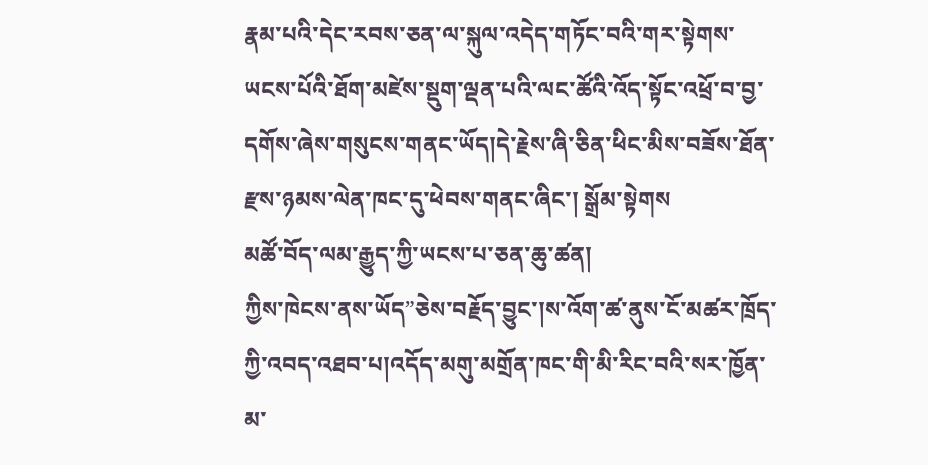རྣམ་པའི་དེང་རབས་ཅན་ལ་སྐུལ་འདེད་གཏོང་བའི་གར་སྟེགས་ཡངས་པོའི་ཐོག་མཛེས་སྡུག་ལྡན་པའི་ལང་ཚོའི་འོད་སྟོང་འཕྲོ་བ་བྱ་དགོས་ཞེས་གསུངས་གནང་ཡོད།དེ་རྗེས་ཞི་ཅིན་ཕིང་མིས་བཟོས་ཐོན་རྫས་ཉམས་ལེན་ཁང་དུ་ཕེབས་གནང་ཞིང་། སྒྲོམ་སྟེགས
མཚོ་བོད་ལམ་རྒྱུད་ཀྱི་ཡངས་པ་ཅན་ཆུ་ཚན།
ཀྱིས་ཁེངས་ནས་ཡོད”ཅེས་བརྗོད་བྱུང་།ས་འོག་ཚ་ནུས་ངོ་མཚར་ཁྲོད་ཀྱི་འབད་འཐབ་པ།འདོད་མགུ་མགྲོན་ཁང་གི་མི་རིང་བའི་སར་ཁྱོན་མ་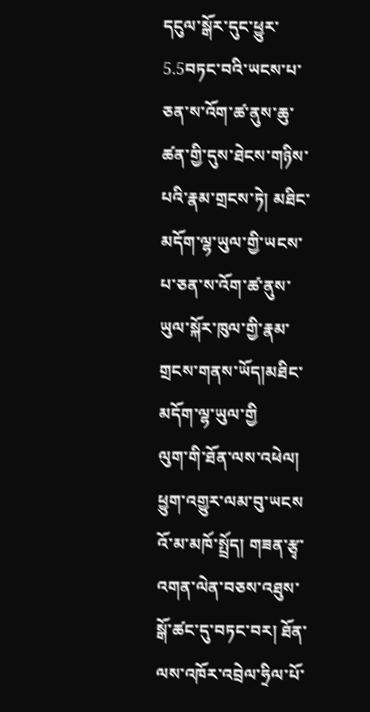དངུལ་སྒོར་དུང་ཕྱུར་5.5བཏང་བའི་ཡངས་པ་ཅན་ས་འོག་ཚ་ནུས་ཆུ་ཚན་གྱི་དུས་ཐེངས་གཉིས་པའི་རྣམ་གྲངས་ཏེ། མཐིང་མདོག་ལྷ་ཡུལ་གྱི་ཡངས་པ་ཅན་ས་འོག་ཚ་ནུས་ཡུལ་སྐོར་ཁུལ་གྱི་རྣམ་གྲངས་གནས་ཡོད།མཐིང་མདོག་ལྷ་ཡུལ་གྱི
ལུག་གི་ཐོན་ལས་འཕེལ། ཕྱུག་འགྱུར་ལམ་བུ་ཡངས
འོ་མ་མཁོ་སྤྲོད། གཟན་རྩྭ་འགན་ལེན་བཅས་འཐུས་སྒོ་ཚང་དུ་བཏང་བར། ཐོན་ལས་འཁོར་འབྲེལ་ཧྲིལ་པོ་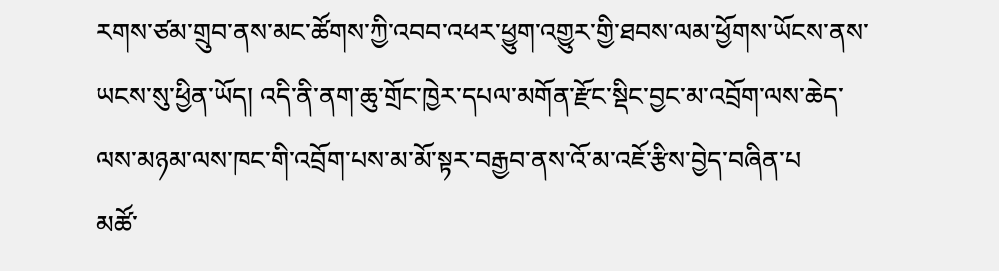རགས་ཙམ་གྲུབ་ནས་མང་ཚོགས་ཀྱི་འབབ་འཕར་ཕྱུག་འགྱུར་གྱི་ཐབས་ལམ་ཕྱོགས་ཡོངས་ནས་ཡངས་སུ་ཕྱིན་ཡོད། འདི་ནི་ནག་ཆུ་གྲོང་ཁྱེར་དཔལ་མགོན་རྫོང་སྡིང་བྱང་མ་འབྲོག་ལས་ཆེད་ལས་མཉམ་ལས་ཁང་གི་འབྲོག་པས་མ་མོ་སྟར་བརྒྱབ་ནས་འོ་མ་འཇོ་རྩིས་བྱེད་བཞིན་པ
མཚོ་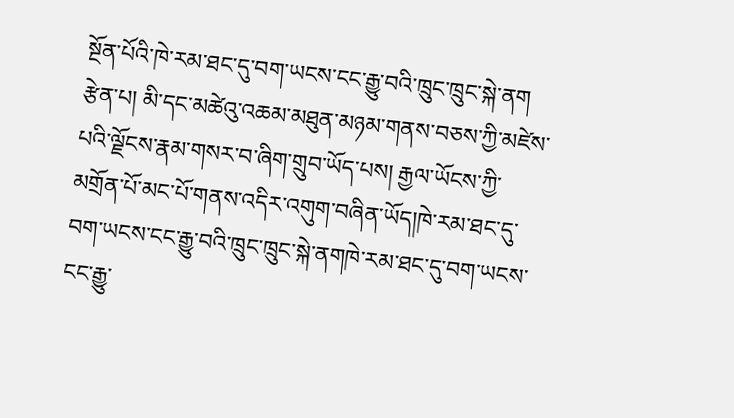སྔོན་པོའི་ཁེ་རམ་ཐང་དུ་བག་ཡངས་ངང་རྒྱུ་བའི་ཁྲུང་ཁྲུང་སྐེ་ནག
རྩེན་པ། མི་དང་མཚེའུ་འཆམ་མཐུན་མཉམ་གནས་བཅས་ཀྱི་མཛེས་པའི་ལྗོངས་རྣམ་གསར་བ་ཞིག་གྲུབ་ཡོད་པས། རྒྱལ་ཡོངས་ཀྱི་མགྲོན་པོ་མང་པོ་གནས་འདིར་འགུག་བཞིན་ཡོད།ཁེ་རམ་ཐང་དུ་བག་ཡངས་ངང་རྒྱུ་བའི་ཁྲུང་ཁྲུང་སྐེ་ནགཁེ་རམ་ཐང་དུ་བག་ཡངས་ངང་རྒྱུ་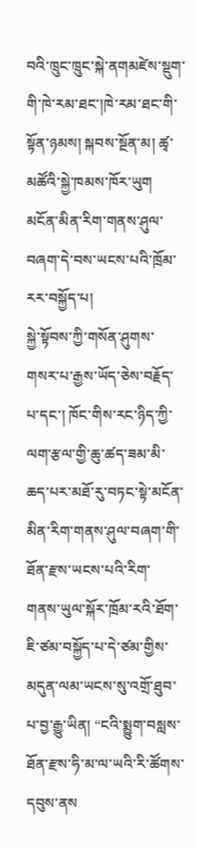བའི་ཁྲུང་ཁྲུང་སྐེ་ནགམཛེས་སྡུག་གི་ཁེ་རམ་ཐང་།ཁེ་རམ་ཐང་གི་སྟོན་ཉམས། སྐབས་སྔོན་མ། ཚྭ་མཚོའི་སྐྱེ་ཁམས་ཁོར་ཡུག
མངོན་མིན་རིག་གནས་ཤུལ་བཞག་དེ་བས་ཡངས་པའི་ཁྲོམ་རར་བསྐྱོད་པ།
སྐྱེ་སྟོབས་ཀྱི་གསོན་ཤུགས་གསར་པ་རྒྱས་ཡོད་ཅེས་བརྗོད་པ་དང་། ཁོང་གིས་རང་ཉིད་ཀྱི་ལག་རྩལ་གྱི་ཆུ་ཚད་ཟམ་མི་ཆད་པར་མཐོ་རུ་བཏང་སྟེ་མངོན་མིན་རིག་གནས་ཤུལ་བཞག་གི་ཐོན་རྫས་ཡངས་པའི་རིག་གནས་ཡུལ་སྐོར་ཁྲོམ་རའི་ཐོག་ཇི་ཙམ་བསྐྱོད་པ་དེ་ཙམ་གྱིས་མདུན་ལམ་ཡངས་སུ་འགྲོ་ཐུབ་པ་བྱ་རྒྱུ་ཡིན། “ངའི་སྨྱུག་བསླས་ཐོན་རྫས་ཧི་མ་ལ་ཡའི་རི་ཚོགས་དབུས་ནས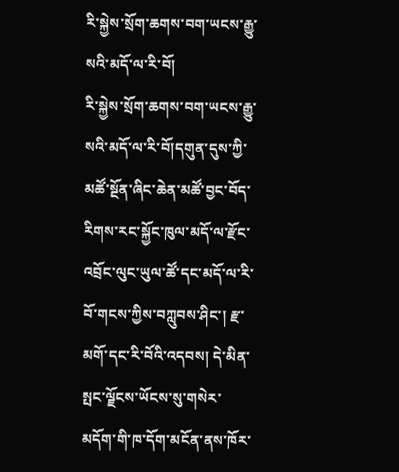རི་སྐྱེས་སྲོག་ཆགས་བག་ཡངས་རྒྱུ་སའི་མདོ་ལ་རི་བོ།
རི་སྐྱེས་སྲོག་ཆགས་བག་ཡངས་རྒྱུ་སའི་མདོ་ལ་རི་བོ།དགུན་དུས་ཀྱི་མཚོ་སྔོན་ཞིང་ཆེན་མཚོ་བྱང་བོད་རིགས་རང་སྐྱོང་ཁུལ་མདོ་ལ་རྫོང་འབྲོང་ལུང་ཡུལ་ཚོ་དང་མདོ་ལ་རི་བོ་གངས་ཀྱིས་བཀླུབས་ཤིང་། རྫ་མགོ་དང་རི་བོའི་འདབས། དེ་མིན་སྤང་ལྗོངས་ཡོངས་སུ་གསེར་མདོག་གི་ཁ་དོག་མངོན་ནས་ཁོར་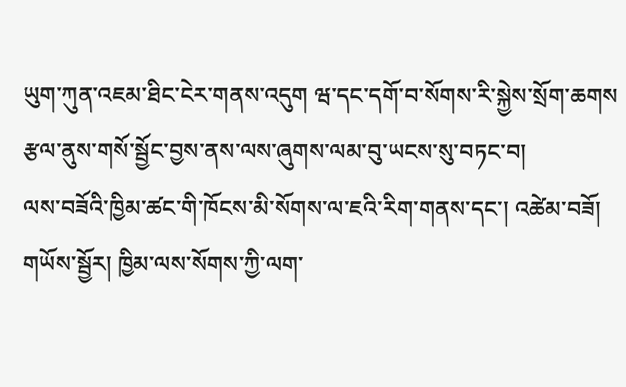ཡུག་ཀུན་འཇམ་ཐིང་ངེར་གནས་འདུག ཝ་དང་དགོ་བ་སོགས་རི་སྐྱེས་སྲོག་ཆགས
རྩལ་ནུས་གསོ་སྦྱོང་བྱས་ནས་ལས་ཞུགས་ལམ་བུ་ཡངས་སུ་བཏང་བ།
ལས་བཟོའི་ཁྱིམ་ཚང་གི་ཁོངས་མི་སོགས་ལ་ཇའི་རིག་གནས་དང་། འཚེམ་བཟོ། གཡོས་སྦྱོར། ཁྱིམ་ལས་སོགས་ཀྱི་ལག་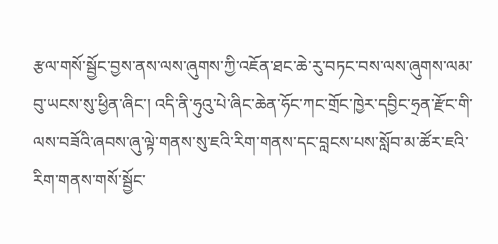རྩལ་གསོ་སྦྱོང་བྱས་ནས་ལས་ཞུགས་ཀྱི་འཇོན་ཐང་ཆེ་རུ་བཏང་བས་ལས་ཞུགས་ལམ་བུ་ཡངས་སུ་ཕྱིན་ཞིང་། འདི་ནི་ཧུའུ་པེ་ཞིང་ཆེན་ཧོང་ཀང་གྲོང་ཁྱེར་དབྱིང་ཧྲན་རྫོང་གི་ལས་བཟོའི་ཞབས་ཞུ་ལྟེ་གནས་སུ་ཇའི་རིག་གནས་དང་བླངས་པས་སློབ་མ་ཚོར་ཇའི་རིག་གནས་གསོ་སྦྱོང་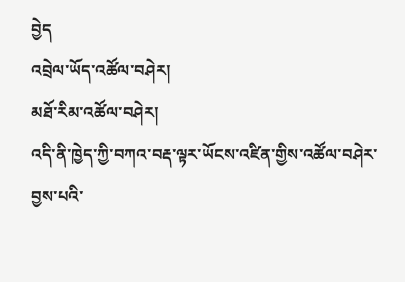བྱེད
འབྲེལ་ཡོད་འཚོལ་བཤེར།
མཐོ་རིམ་འཚོལ་བཤེར།
འདི་ནི་ཁྱེད་ཀྱི་བཀའ་བརྡ་ལྟར་ཡོངས་འཛིན་གྱིས་འཚོལ་བཤེར་བྱས་པའི་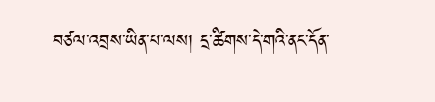བཙལ་འབྲས་ཡིན་པ་ལས། དྲ་ཚིགས་དེ་གའི་ནང་དོན་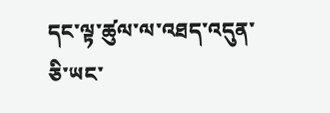དང་ལྟ་ཚུལ་ལ་འཐད་འདུན་ཅི་ཡང་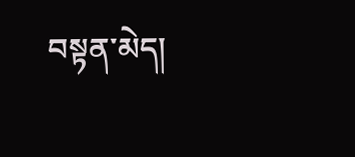བསྟན་མེད།